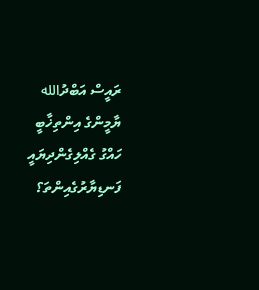ރައީސް އަބްދުالله ޔާމީންގެ އިންތިޚާބީ ހައްގު ގެއްލިގެންދިޔައީ ފަނޑިޔާރުގެއިންތަ؟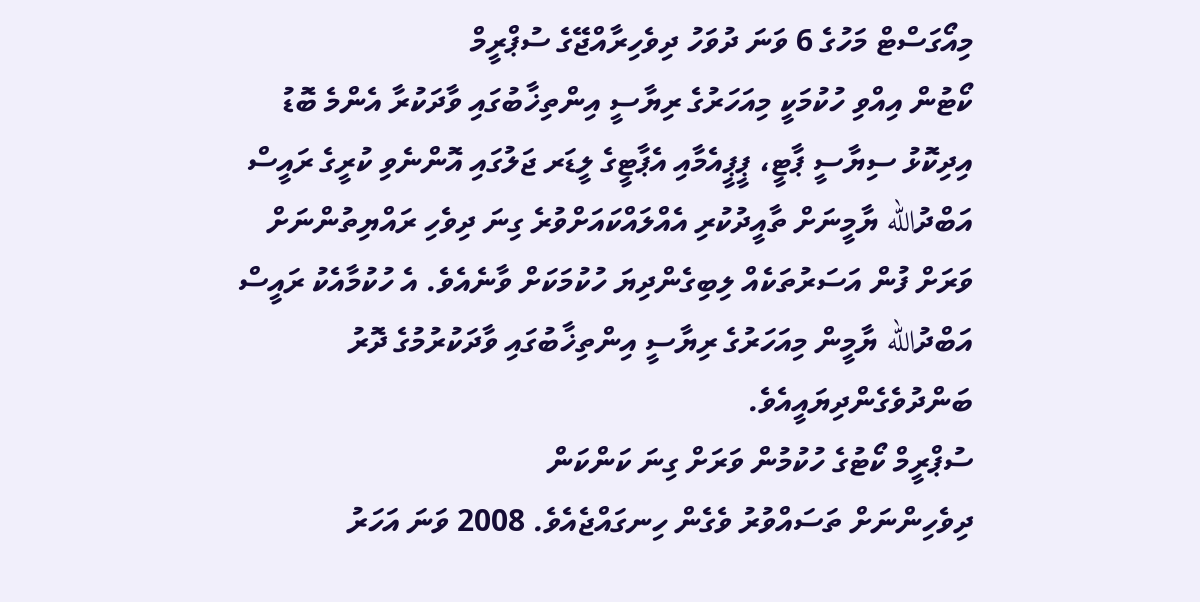މިއޯގަސްޓް މަހުގެ 6 ވަނަ ދުވަހު ދިވެހިރާއްޖޭގެ ސުޕްރީމް
ކޯޓުން އިއްވި ހުކުމަކީ މިއަހަރުގެ ރިޔާސީ އިންތިޚާބުގައި ވާދަކުރާ އެންމެ ބޮޑު
އިދިކޮޅު ސިޔާސީ ޕާޓީ، ޕީޕީއެމާއި އެޕާޓީގެ ލީޑަރ ޖަލުގައި އޮންނެވި ކުރީގެ ރައީސް
އަބްދުالله ޔާމީނަށް ތާއީދުކުރި އެއްލައްކައަށްވުރެ ގިނަ ދިވެހި ރައްޔިތުންނަށް
ވަރަށް ފުން އަސަރުތަކެއް ލިބިގެންދިޔަ ހުކުމަކަށް ވާނެއެވެ. އެ ހުކުމާއެކު ރައީސް
އަބްދުالله ޔާމީން މިއަހަރުގެ ރިޔާސީ އިންތިޚާބުގައި ވާދަކުރުމުގެ ދޮރު
ބަންދުވެގެންދިޔައީއެވެ.
ސުޕްރީމް ކޯޓުގެ ހުކުމުން ވަރަށް ގިނަ ކަންކަން
ދިވެހިންނަށް ތަސައްވުރު ވެގެން ހިނގައްޖެއެވެ. 2008 ވަނަ އަހަރު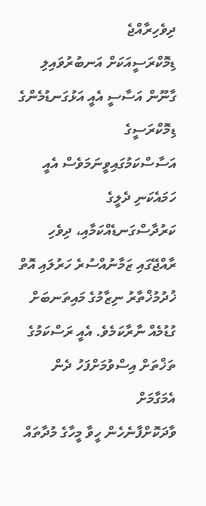ދިވެހިރާއްޖެ
ޑިމޮކްރަސީއަކަށް އަނބުރުވައިލި ގާނޫން އަސާސީ އެއީ އަޅުގަނޑުމެންގެ ޑިމޮކްރަސީގެ
އަސާސްކަމުގައިވީނަމަވެސް އެއީ ހަމައެކަނި ދެލީގެ ކަރުދާސްގަނޑެއްކަމާއި، ދިވެހި
ރާއްޖޭގައި ޒަމާނުއްސުރެ ހަރުލައި އޮތް ޚުދުމުޚްތާރު ނިޒާމުގެ މައިތަނބަށް
ގުޑުމެއް ނާރާކަމެވެ. އެއީ ރަސްކަމުގެ ތަޚްތަށް އިސްވުމަށްފަހު ދެން އެމަގާމަށް
ވާދަކޮށްފާނެހެން ހީވާ މީހާގެ މުދާތައް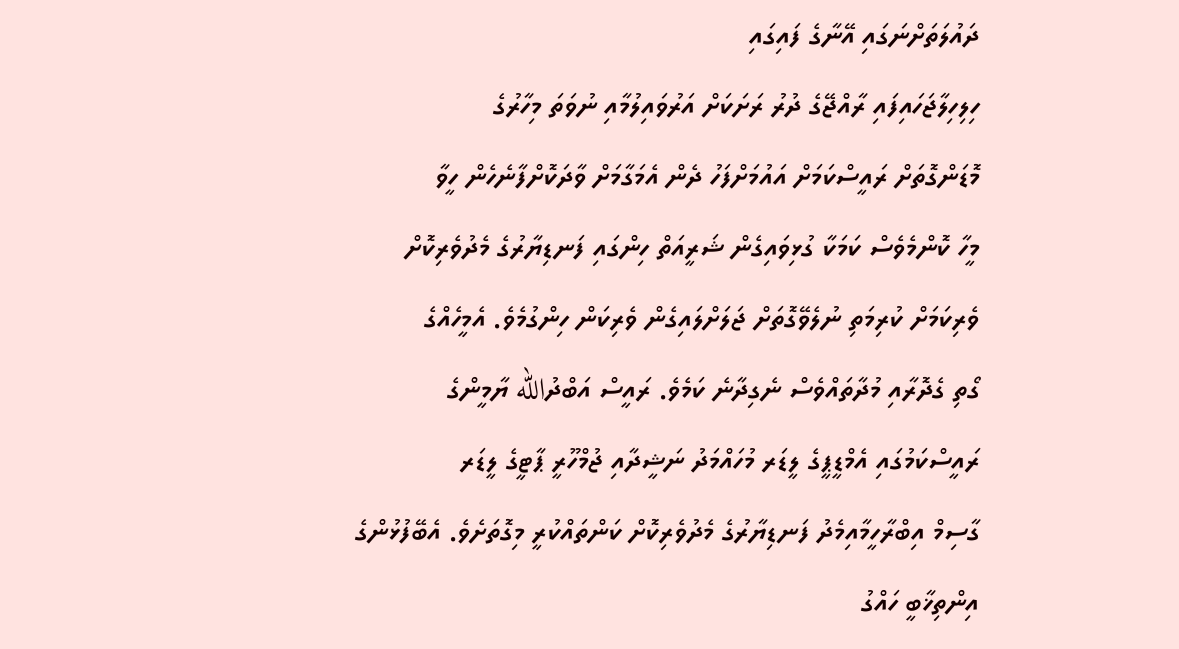ދައުލަތަށްނަގައި އޭނާގެ ފައިގައި
ހިލިހިލާޖަހައިފައި ރާއްޖޭގެ ދުރު ރަށަކަށް އަރުވައިލުމާއި ނުވަތަ މިހާރުގެ
މޮޑަންގޮތަށް ރައީސްކަމަށް އައުމަށްފަހު ދެން އެމަގާމަށް ވާދަކޮށްފާނެހެން ހީވާ
މީހާ ކޮންމެވެސް ކަމަކާ ގުޅިވައިގެން ޝަރީއަތް ހިންގައި ފަނޑިޔާރުގެ މެދުވެރިކޮށް
ވެރިކަމަށް ކުރިމަތި ނުލެވޭގޮތަށް ޖަލަށްލައިގެން ވެރިކަން ހިންގުމެވެ. އެމީހެއްގެ
ގޯތި ގެދޮރާއި މުދާތައްވެސް ނެގިދާނެ ކަމެވެ. ރައީސް އަބްދުالله ޔާމީންގެ
ރައީސްކަމުގައި އެމްޑީޕީގެ ލީޑަރ މުހައްމަދު ނަޝީދާއި ޖުމްހޫރީ ޕާޓީގެ ލީޑަރ
ގާސިމް އިބްރާހީމާއިމެދު ފަނޑިޔާރުގެ މެދުވެރިކޮށް ކަންތައްކުރީ މިގޮތަށެވެ. އެބޭފުޅުންގެ
އިންތިޚާބީ ހައްގު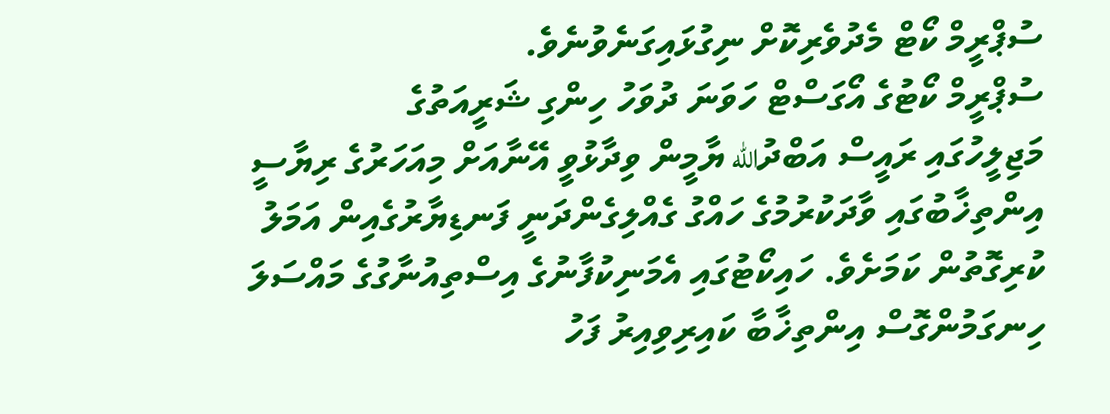ސުޕްރީމް ކޯޓް މެދުވެރިކޮށް ނިގުޅައިގަނެވުނެވެ.
ސުޕްރީމް ކޯޓުގެ އޯގަސްޓް ހަވަނަ ދުވަހު ހިންގި ޝަރީއަތުގެ
މަޖިލީހުގައި ރައީސް އަބްދުالله ޔާމީން ވިދާޅުވީ އޭނާއަށް މިއަހަރުގެ ރިޔާސީ
އިންތިޚާބުގައި ވާދަކުރުމުގެ ހައްގު ގެއްލިގެންދަނީ ފަނޑިޔާރުގެއިން އަމަލު
ކުރިގޮތުން ކަމަށެވެ. ހައިކޯޓުގައި އެމަނިކުފާނުގެ އިސްތިއުނާގުގެ މައްސަލަ
ހިނގަމުންގޮސް އިންތިޚާބާ ކައިރިވިއިރު ފަހު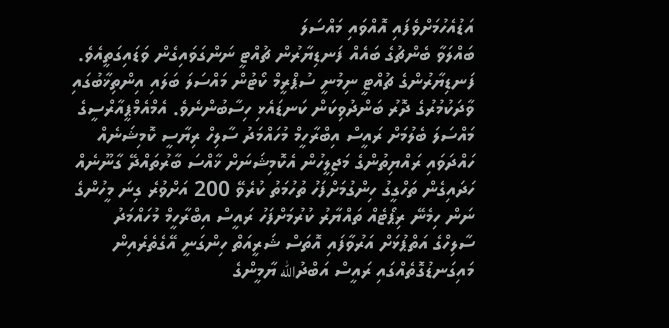އަޑުއެހުމަށްވެފައި އޮއްވައި މައްސަލަ
ބައްލަވާ ބެންޗުގެ ބައެއް ފަނޑިޔާރުން ޗުއްޓީ ނަންގަވައިގެން ވަޑައިގަތީއެވެ.
ފަނޑިޔާރުންގެ ޗުއްޓީ ނިމުނީ ސުޕްރީމް ކޯޓުން މައްސަލަ ބަލައި އިންތިޚާބުގައި
ވާދަކުމުރުގެ ދޮރު ބަންދުވިކަން ކަނޑައެޅި ހިސާބުންނެވެ. އެމްއެމްޕީއާރްސީގެ
މައްސަލަ ބެލުމަށް ރައީސް އިބްރާހީމް މުހައްމަދު ސާލިހް ރިޔާސީ ކޮމިޝަނެއް
ހައްދަވައި ރައްޔިތުންގެ މަޖިލީހުން އެކޮމިޝަނަށް ޚާއްސަ ބާރުތައްދޭ ގާނޫނެއް
ހަދައިގެން ތަހްގީގު ހިންގުމަށްފަހު ތުހުމަތު ކުރެވޭ 200 އަށްވުރެ ގިނަ މީހުންގެ
ނަން ހިމެނޭ ރިޕޯޓެއް ތައްޔާރު ކުރުމަށްފަހު ރައީސް އިބްރާހީމް މުހައްމަދު
ސާލިހްގެ އަތްޕުޅަށް އަރުވާފައި އޮތަސް ޝަރީއަތް ހިންގަނީ އޭގެތެރެއިން
މައިގަނޑުގޮތެއްގައި ރައީސް އަބްދުالله ޔާމީންގެ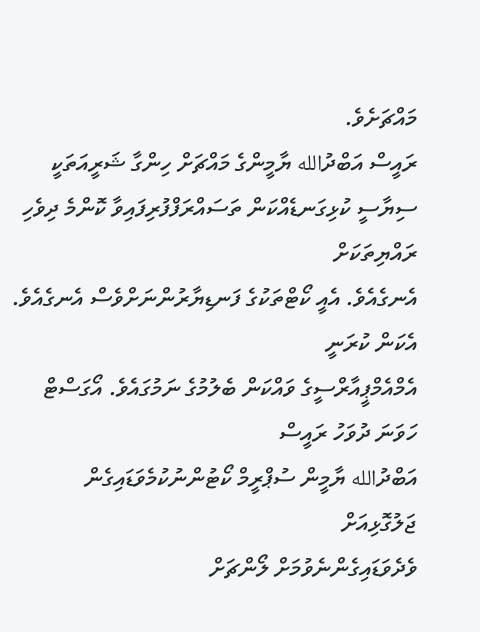މައްޗަށެވެ.
ރައީސް އަބްދުالله ޔާމީންގެ މައްޗަށް ހިންގާ ޝަރީއަތަކީ
ސިޔާސީ ކުޅިގަނޑެއްކަން ތަސައްރަފްފުރިފައިވާ ކޮންމެ ދިވެހި ރައްޔިތަކަށް
އެނގެއެވެ. އެއީ ކޯޓްތަކުގެ ފަނޑިޔާރުންނަށްވެސް އެނގެއެވެ. އެކަން ކުރަނީ
އެމްއެމްޕީއާރްސީގެ ވައްކަން ބެލުމުގެ ނަމުގައެވެ. އޯގަސްޓް ހަވަނަ ދުވަހު ރައީސް
އަބްދުالله ޔާމީން ސުޕްރީމް ކޯޓުންނުކުމެވަޑައިގެން ޖަލުގޮޅިއަށް
ވެދެވަޑައިގެންނެވުމަށް ލޯންޗަށް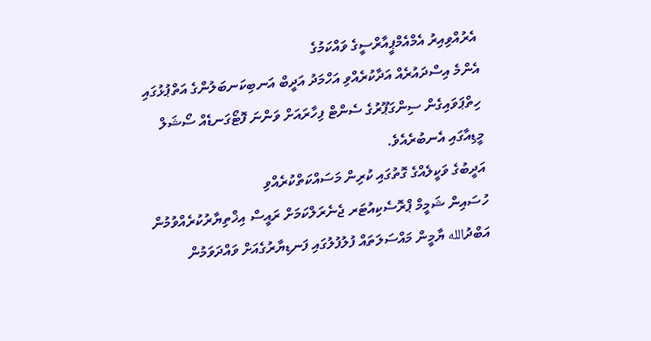އެރުއްވިއިރު އެމްއެމްޕީއާރްސީގެ ވައްކަމުގެ
އެންމެ އިސްދައުރެއް އަދާކުރެއްވި އަހްމަދު އަދީބް އަނބިކަނބަލުންގެ އަތްޕުޅުގައި
ހިތްޕަވައިގެން ސިންގަޕޫރުގެ ސެންޓް ފިހާރައަށް ވަންނަ ފޮޓޯގަނޑެއް ސޯޝަލް
މީޑިއާގައި އެނބުރެއެވެ.
އަދީބުގެ ވަކީލެއްގެ ގޮތުގައި ކުރިން މަސައްކަތްކުރެއްވި
ހުސައިން ޝަމީމް ޕްރޮސެކިއުޓަރ ޖެނެރަލްކަމަށް ރައީސް އިޚްތިޔާރުކުރެއްވުމުން
އަބްދުالله ޔާމީން މައްސަލަތައް ފުލުފުލުގައި ފަނޑިޔާރުގެއަށް ވައްދަވަމުން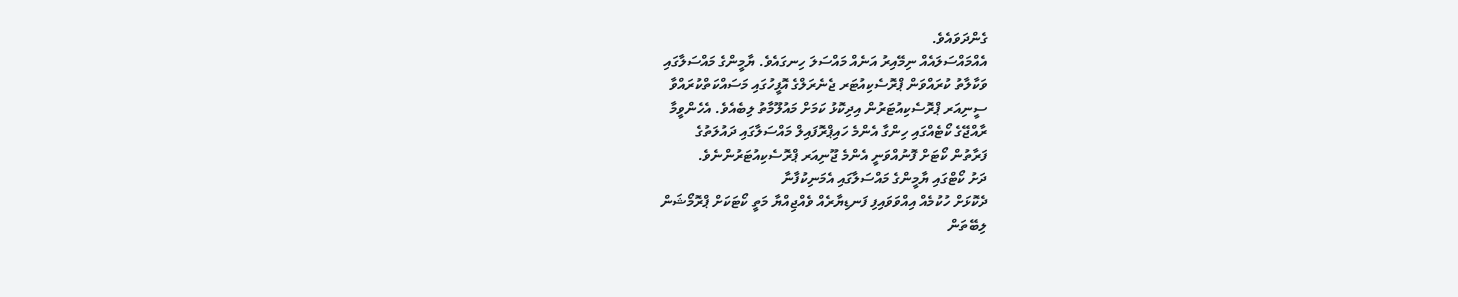ގެންދަވައެވެ.
އެއްމައްސަލައެއް ނިމޭއިރު އަނެއް މައްސަލަ ހިނގައެވެ. ޔާމީންގެ މައްސަލާގައި
ވަކާލާތު ކުރައްވަން ޕްރޮސެކިއުޓަރ ޖެނެރަލްގެ އޮފީހުގައި މަސައްކަތްކުރައްވާ
ސީނިއަރ ޕްރޮސެކިއުޓަރުން އިދިކޮޅު ކަމަށް މައުލޫމާތު ލިބެއެވެ. އެހެންވީމާ
ރާއްޖޭގެ ކޯޓެއްގައި ހިންގާ އެންމެ ހައިޕްރޮފައިލް މައްސަލާގައި ދައުލަތުގެ
ފަރާތުން ކޯޓަށް ފޮނުއްވަނީ އެންމެ ޖޫނިއަރ ޕްރޮސެކިއުޓަރުންނެވެ.
ދަށު ކޯޓްގައި ޔާމީންގެ މައްސަލާގައި އެމަނިކުފާނާ
ދެކޮޅަށް ހުކުމެއް އިއްވަވައިފި ފަނޑިޔާރެއް ވެއްޖިއްޔާ މަތީ ކޯޓަކަށް ޕްރޮމޯޝަން
ލިބޭތަން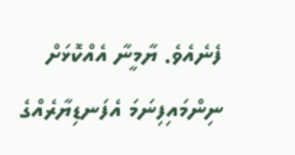ފެނެއެވެ. ޔާމީނާ އެއްކޮޅަށް ނިންމައިފިނަމަ އެފަނޑިޔާރެއްގެ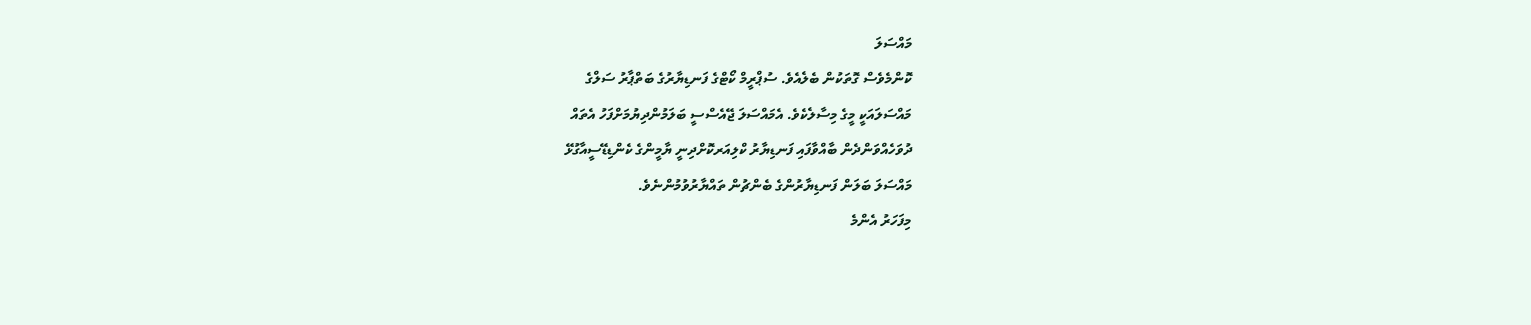މައްސަލަ
ކޮންމެވެސް ގޮތަކުން ބެލެއެވެ. ސުޕްރީމް ކޯޓްގެ ފަނޑިޔާރުގެ ބަތްޕާރު ސަލްގެ
މައްސަލައަކީ މީގެ މިސާލެކެވެ. އެމައްސަލަ ޖޭއެސްސީ ބަލަމުންދިޔުމަށްފަހު އެތައް
ދުވަހެއްވަންދެން ބާއްވާފައި ފަނޑިޔާރު ކްލިއަރކޮށްދިނީ ޔާމީންގެ ކެންޑިޑޭސީއާގުޅޭ
މައްސަލަ ބަލަން ފަނޑިޔާރުންގެ ބެންޗުން ތައްޔާރުވުމުންނެވެ.
މިފަހަރު އެންމެ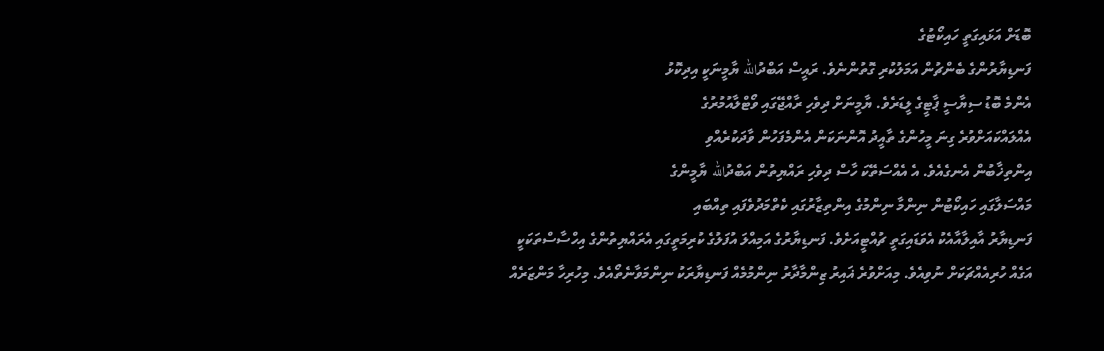ބޮޑަށް އަޅައިގަތީ ހައިކޯޓުގެ
ފަނޑިޔާރުންގެ ބެންޗުން އަމަލުކުރި ގޮތުންނެވެ. ރައީސް އަބްދުالله ޔާމީނަކީ އިދިކޮޅު
އެންމެ ބޮޑު ސިޔާސީ ޕާޓީގެ ލީޑަރެވެ. ޔާމީނަށް ދިވެހި ރާއްޖޭގައި ވޯޓްލާއުމުރުގެ
އެއްލައްކައަށްވުރެ ގިނަ މީހުންގެ ތާއީދު އޮންނަކަން އެންމެފަހުން ވާދަކުރެއްވި
އިންތިޚާބުން އެނގެއެވެ. އެ އެއްސަތޭކަ ހާސް ދިވެހި ރައްޔިތުން އަބްދުالله ޔާމީންގެ
މައްސަލާގައި ހައިކޯޓުން ނިންމާ ނިންމުގެ އިންތިޒާރުގައި ކެތްމަދުވެފައި ތިއްބައި
ފަނޑިޔާރު އާއިލާއާއެކު އެވަޑައިގަތީ ޗުއްޓީއަށެވެ. ފަނޑިޔާރުގެ އަމިއްލަ އުފަލުގެ ކުރިމަތީގައި އެރައްޔިތުންގެ އިހްސާސްތަކަކީ
އަގެއް ހުރިއެއްޗަކަށް ނުވިއެވެ. މިއަށްވުރެ ޣައިރު ޒިންމާދާރު ނިންމުމެއް ފަނޑިޔާރަކު ނިންމަވާނެތޯއެވެ. މިހުރިހާ މަންޒަރެއް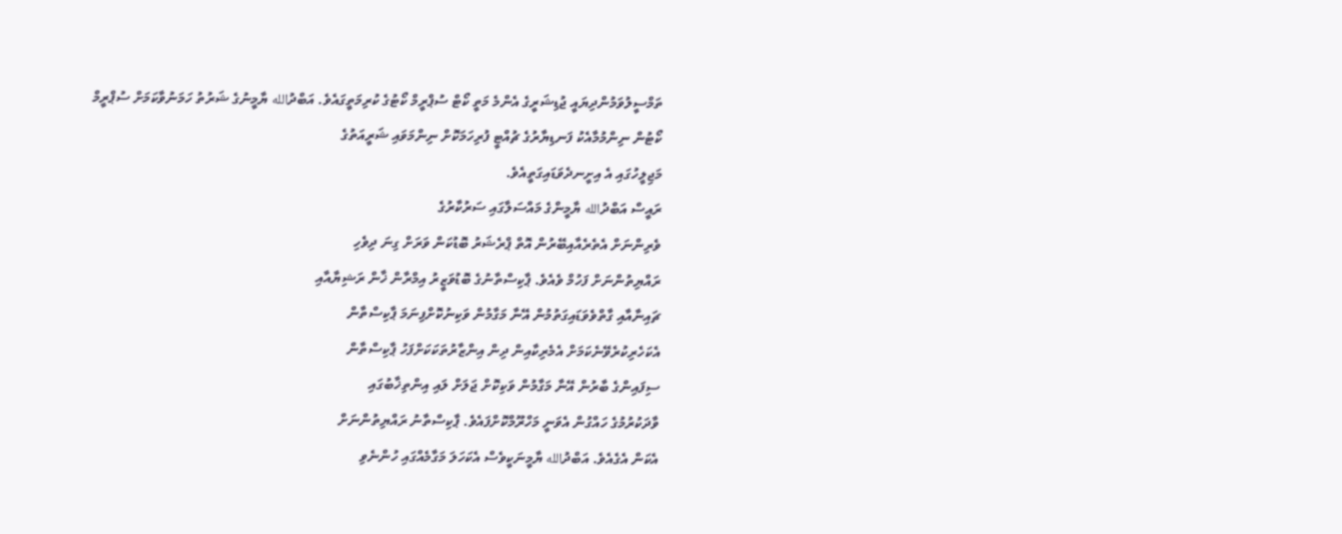ތަމްސީލުވަމުންދިޔައީ ޖުޑިޝަރީގެ އެންމެ މަތީ ކޯޓް ސުޕްރީމް ކޯޓުގެ ކުރިމަތީގައެވެ. އަބްދުالله ޔާމީނުގެ ޝަރުތު ހަމަނުވާކަމަށް ސުޕްރީމް
ކޯޓުން ނިންމުމާއެކު ފަނޑިޔާރުގެ ޗުއްޓީ ފުރިހަމަކޮށް ނިންމަވައި ޝަރީއަތުގެ
މަޖިލީހުގައި އެ އިށީނދެވަޑައިގަތީއެވެ.
ރައީސް އަބްދުالله ޔާމީންގެ މައްސަލާގައި ސަރުކާރުގެ
ވެރިންނަށް އެތެރެއާއިބޭރުން އޮތް ޕްރެޝަރު ބޮޑުކަން ވަރަށް ގިނަ ދިވެހި
ރައްޔިތުންނަށް ފަހުމް ވެއެވެ. ޕާކިސްތާނުގެ ބޮޑުވަޒީރު އިމްރާން ޚާން ރަޝިޔާއާއި
ޗައިނާއާއި ގާތްވެވަޑައިގަތުމުން އޭނާ މަގާމުން ވަކިނުކޮށްފިނަމަ ޕާކިސްތާން
އެކަހެރިކުރެވޭނެކަމަށް އެމެރިކާއިން ދިން އިންޒާރުތަކަކަށްފަހު ޕާކިސްތާން
ސިފައިންގެ ބާރުން އޭނާ މަގާމުން ވަކިކޮށް ޖަލަށް ލައި އިންތިޚާބުގައި
ވާދަކުރުމުގެ ހައްގުން އެވަނީ މަހްރޫމްކޮށްފައެވެ. ޕާކިސްތާނު ރައްޔިތުންނަށް
އެކަން އެގެއެވެ. އަބްދުالله ޔާމީނަކީވެސް އެކަހަލަ މަގާމެއްގައި ހުންނެވި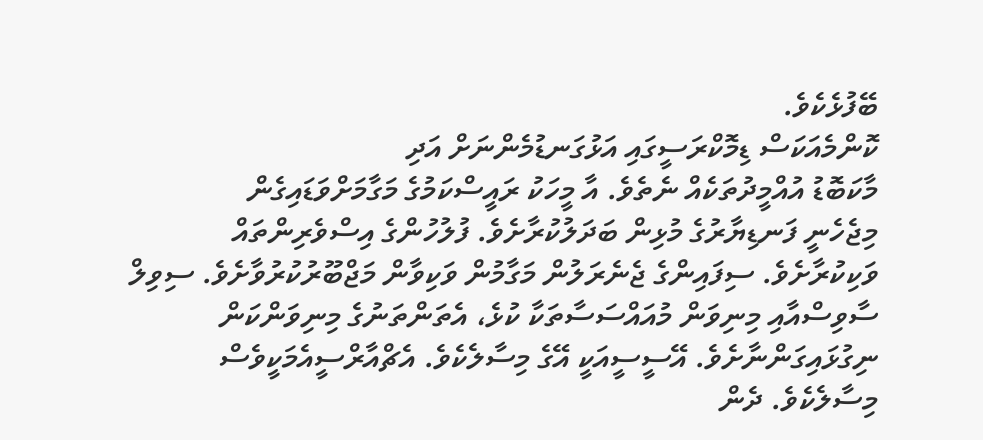ބޭފުޅެކެވެ.
ކޮންމެއަކަސް ޑިމޮކްރަސީގައި އަޅުގަނޑުމެންނަށް އަދި
މާކަބޮޑު އުއްމީދުތަކެއް ނެތެވެ. އާ މީހަކު ރައީސްކަމުގެ މަގާމަށްވަޑައިގެން
މިޖެހެނީ ފަނޑިޔާރުގެ މުޅިން ބަދަލުކުރާށެވެ. ފުލުހުންގެ އިސްވެރިންތައް
ވަކިކުރާށެވެ. ސިފައިންގެ ޖެނެރަލުން މަގާމުން ވަކިވާން މަޖްބޫރުކުރުވާށެވެ. ސިވިލް
ސާވިސްއާއި މިނިވަން މުއައްސަސާތަކާ ކުޅެ، އެތަންތަނުގެ މިނިވަންކަން
ނިގުޅައިގަންނާށެވެ. އޭސީސީއަކީ އޭގެ މިސާލެކެވެ. އެޗްއާރްސީއެމަކީވެސް
މިސާލެކެވެ. ދެން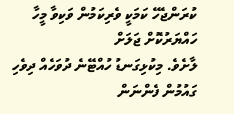ކުރަންޖެހޭ ކަމަކީ ވެރިކަމުން ވަކިވާ މީހާ ހައްޔަރުކޮށް ޖަލަށް
ލާށެވެ. މިކުޅިގަނޑު ހުއްޓޭނެ ދުވަހެއް ދިވެހި ގައުމުން ފެންނަން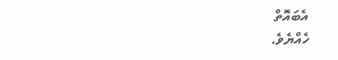އެބައޮތް
ހެއްޔެވެ.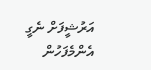އަރުޝީފަށް ނެގީ
އެންމެފަހުން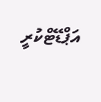އަޕްޑޭޓްކުރީ